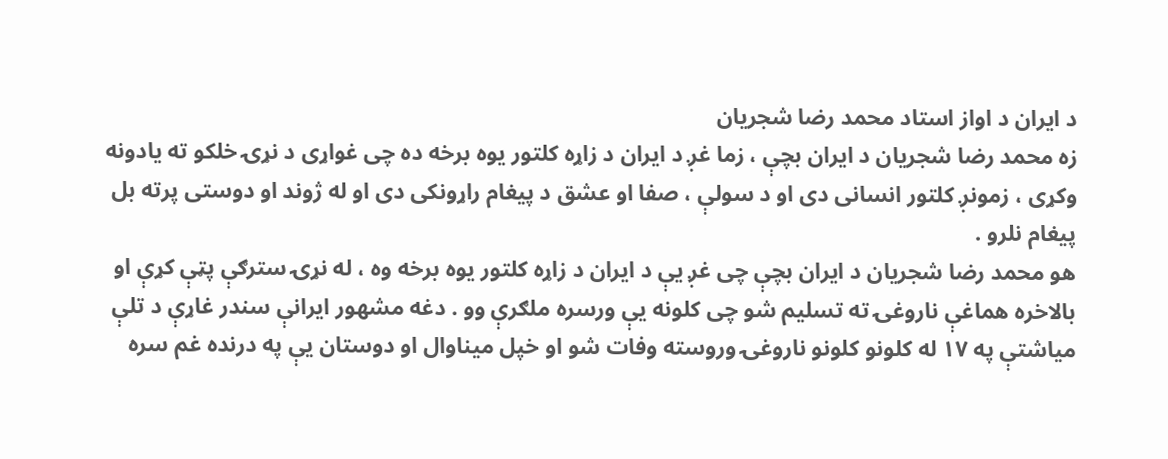د ایران د اواز استاد محمد رضا شجریان
زه محمد رضا شجریان د ایران بچې ، زما غږ د ایران د زاړه کلتور یوه برخه ده چی غواړی د نړۍ خلکو ته یادونه وکړی ، زمونږ کلتور انسانی دی او د سولې ، صفا او عشق د پیغام راړونکی دی او له ژوند او دوستی پرته بل پیغام نلرو .
هو محمد رضا شجریان د ایران بچې چی غږ یې د ایران د زاړه کلتور یوه برخه وه ، له نړۍ سترګې پټې کړې او بالاخره هماغې ناروغۍ ته تسلیم شو چی کلونه یې ورسره ملګرې وو . دغه مشهور ایرانې سندر غاړې د تلې میاشتې په ۱۷ له کلونو کلونو ناروغۍ وروسته وفات شو او خپل میناوال او دوستان یې په درنده غم سره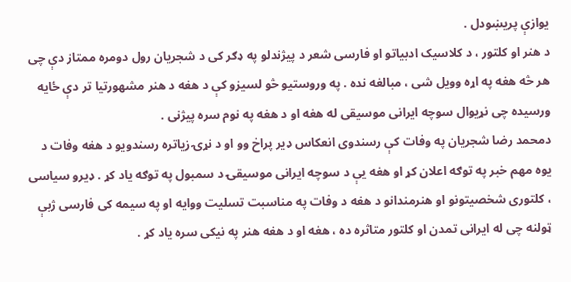یوازې پریښودل .
د هنر او کلتور ، د کلاسیک ادبیاتو او فارسی شعر د پیژندلو په ډګر کی د شجریان رول دومره ممتاز دې چی هر څه هغه په اړه وویل شی ، مبالغه نده . په وروستیو څو لسیزو کې د هغه د هنر مشهورتیا تر دې ځایه ورسیده چی نړیوال سوچه ایرانی موسیقی له هغه او د هغه په نوم سره پیژنی .
دمحمد رضا شجریان په وفات کې رسندوی انعکاس ډیر پراخ وو او د نړۍ زیاتره رسندویو د هغه وفات د یوه مهم خبر په توګه اعلان کړ او هغه یې د سوچه ایرانی موسیقۍ د سمبول په توګه یاد کړ . ډیرو سیاسی ، کلتوری شخصیتونو او هنرمندانو د هغه د وفات په مناسبت تسلیت ووایه او په سیمه کی فارسی ژبې ټولنه چی له ایرانی تمدن او کلتور متاثره ده ، هغه او د هغه هنر په نیکی سره یاد کړ .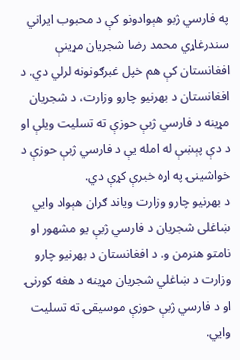په فارسي ژبو هېوادونو کې د محبوب ایراني سندرغاړي محمد رضا شجریان مړینې افغانستان کې هم خپل غبرګونونه لرلي دي. د افغانستان د بهرنیو چارو وزارت، د شجریان مړینه د فارسي ژبې حوزې ته تسلیت ویلې او د دې پېښې له امله یې د فارسي ژبې حوزې د خواشینۍ په اړه خبرې کړې دي.
د بهرنیو چارو وزارت ویاند ګران هېواد وايي ښاغلی شجریان د فارسي ژبې یو مشهور او نامتو هنرمن و. د افغانستان د بهرنیو چارو وزارت د ښاغلي شجریان مړینه د هغه کورنۍ او د فارسي ژبې حوزې موسیقۍ ته تسلیت وايي.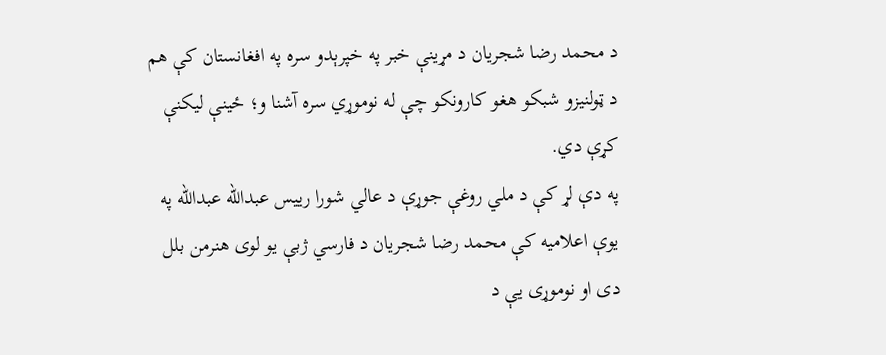د محمد رضا شجریان د مړینې خبر په خپرېدو سره په افغانستان کې هم د ټولنیزو شبکو هغو کارونکو چې له نوموړي سره آشنا و؛ ځينې لیکنې کړې دي.
په دې لړ کې د ملي روغې جوړې د عالي شورا رییس عبدالله عبدالله په یوې اعلامیه کې محمد رضا شجریان د فارسي ژبې یو لوی هنرمن بلل دی او نوموړی یې د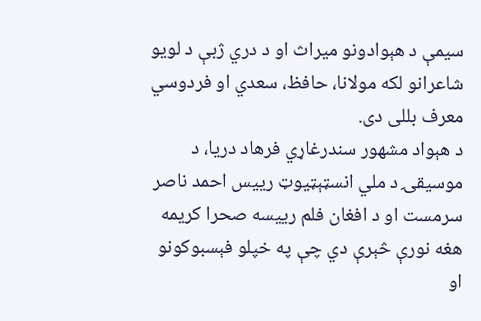سیمې د هېوادونو میراث او د دري ژبې د لویو شاعرانو لکه مولانا، حافظ، سعدي او فردوسي معرف بللی دی.
د هېواد مشهور سندرغاړي فرهاد دریا، د موسیقۍ د ملي انسټېټیوټ رییس احمد ناصر سرمست او د افغان فلم رییسه صحرا کریمه هغه نورې څېرې دي چې په خپلو فېسبوکونو او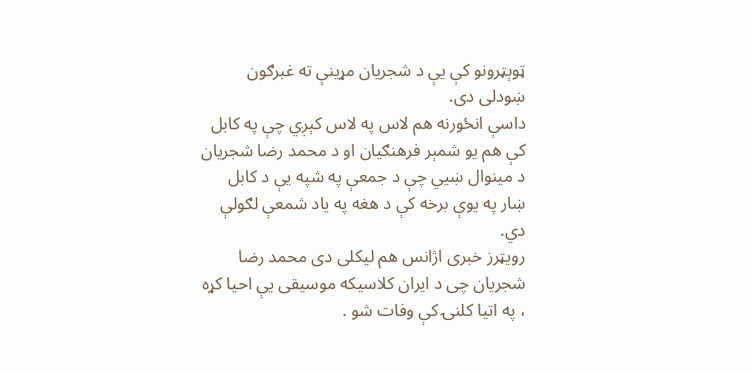ټوېټرونو کې یې د شجریان مړینې ته غبرګون ښودلی دی.
داسې انځورنه هم لاس په لاس کېږي چې په کابل کې هم یو شمېر فرهنګیان او د محمد رضا شجریان د مینوال ښيي چې د جمعې په شپه يې د کابل ښار په یوې برخه کې د هغه په یاد شمعې لګولې دي.
رویټرز خبری اژانس هم لیکلی دی محمد رضا شجریان چی د ایران کلاسیکه موسیقی یې احیا کړه ، په اتیا کلنۍ کې وفات شو .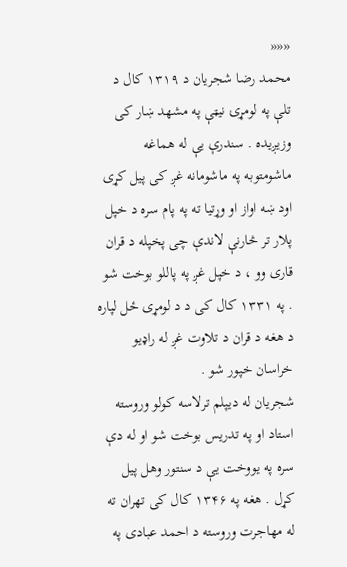«««
محمد رضا شجریان د ۱۳۱۹ کال د تلې په لومړۍ نیټې په مشهد ښار کی وزیږیده . سندرې یې له هماغه ماشومتوبه په ماشومانه غږ کی پیل کړی اود ښه اواز او وړتیا ته په پام سره د خپل پلار تر څارنې لاندې چی پخپله د قران قاری وو ، د خپل غږ په پاللو بوخت شو . په ۱۳۳۱ کال کی د د لومړی ځل لپاره د هغه د قران د تلاوت غږ له راډیو خراسان خپور شو .
شجریان له دیپلم ترلاسه کولو وروسته استاد او په تدریس بوخت شو او له دې سره په یووخت یې د سنتور وهل پیل کړل . هغه په ۱۳۴۶ کال کی تهران ته له مهاجرت وروسته د احمد عبادی په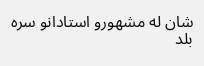شان له مشهورو استادانو سره بلد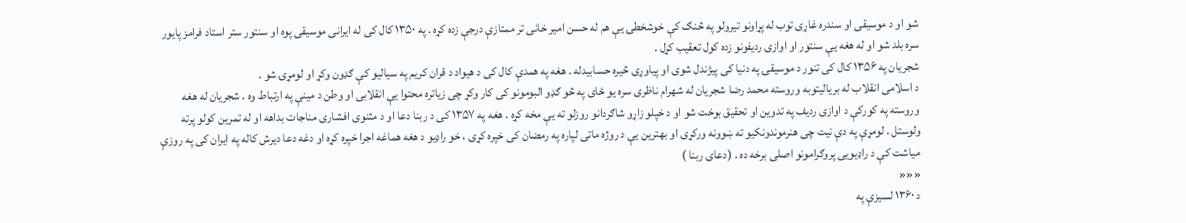شو او د موسیقی او سندره غاړی توب له پړاونو تیرولو په څنګ کې خوشخطۍ یې هم له حسن امیر خانی تر ممتازې درجې زده کړه . په ۱۳۵۰ کال کی له ایرانی موسیقی پوه او سنتور ستر استاد فرامز پایور سره بلد شو او له هغه یې سنتور او اوازی ردیفونو زده کول تعقیب کړل .
شجریان په ۱۳۵۶ کال کی تنور د موسیقۍ په دنیا کی پیژندل شوی او پیاوړی څیره حسابیدله . هغه په همدې کال کی د هیواد د قران کریم په سیالیو کې ګډون وکړ او لومړۍ شو .
د اسلامی انقلاب له بریالیتوبه وروسته محمد رضا شجریان له شهرام ناظری سره یو ځای په څو ګډو البومونو کی کار وکړ چی زیاتره محتوا یې انقلابی او وطن د مینې په ارتباط وه . شجریان له هغه وروسته په کورکې د اوازی ردیف په تدوین او تحقیق بوخت شو او د خپلو زاړو شاګردانو روزلو ته یې مخه کړه . هغه په ۱۳۵۷ کی د ربنا دعا او د مثنوی افشاری مناجات بداهه او له تمرین کولو پرته ولوستل . لومړې په دې نیت چی هنرموندونکیو ته ښوونه ورکړی او بهترین یې د روژه ماتی لپاره په رمضان کی خپره کړی ، خو راډیو د هغه هماغه اجرا خپره کړه او دغه دعا دیرش کاله په ایران کی په روزې میاشت کې د راډیویی پروګرامونو اصلی برخه ده . (دعای ربنا )
«««
د ۱۳۶۰ لسیزې په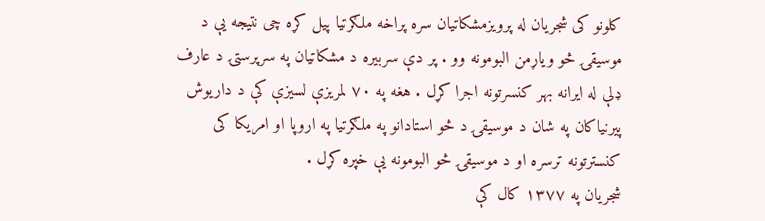کلونو کی شجریان له پرویزمشکاتیان سره پراخه ملګرتیا پیل کړه چی نتیجه یې د موسیقۍ څو ویاړمن البومونه وو . پر دې سربیره د مشکاتیان په سرپرستۍ د عارف ډلې له ایرانه بهر کنسرتونه اجرا کړل . هغه په ۷۰ لمریزې لسیزې کې د داریوش پیرنیاکان په شان د موسیقۍ د څو استادانو په ملګرتیا په اروپا او امریکا کی کنسترتونه ترسره او د موسیقۍ څو البومونه یې خپره کړل .
شجریان په ۱۳۷۷ کال کې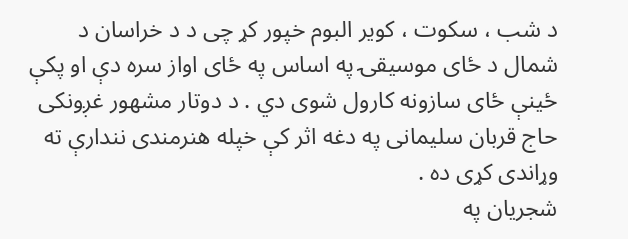د شب ، سکوت ، کویر البوم خپور کړ چی د د خراسان د شمال د ځای موسیقۍ په اساس په ځای اواز سره دې او پکې ځینې ځای سازونه کارول شوی دي . د دوتار مشهور غږونکی حاج قربان سلیمانی په دغه اثر کې خپله هنرمندی نندارې ته وړاندی کړی ده .
شجریان په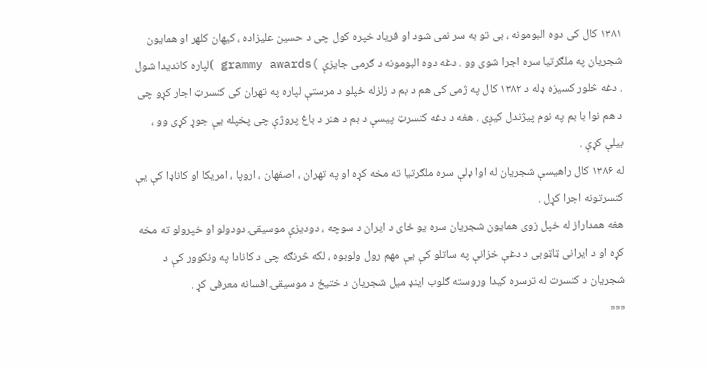۱۳۸۱ کال کی دوه البومونه ، بی تو به سر نمی شود او فریاد خپره کول چی د حسین علیزاده ، کیهان کلهر او همایون شجریان په ملګرتیا سره اجرا شوی وو . دغه دوه البومونه د ګرمی جایزې )grammy awards )لپاره کاندیدا شول . دغه څلور کسیزه ډله د ۱۳۸۲ کال په ژمی کی هم د بم د زلزله ځپلو د مرستې لپاره په تهران کی کنسرټ اجار کړو چی د هم نوا با بم په نوم پیژندل کیږی . هغه د دغه کنسرټ پیسې د بم د هنر د باغ پروژې چی پخپله یې جوړ کړی وو ، بیلې کړې .
له ۱۳۸۶ کال راهیسې شجریان له اوا ډلې سره ملګرتیا ته مخه کړه او په تهران ، اصفهان ، اروپا ، امریکا او کاناډا کې یې کنسرتونه اجرا کړل .
هغه همداراز له خپل زوی همایون شجریان سره یو ځای د ایران د سوچه ، دودیزې موسیقۍ دودولو او خپرولو ته مخه کړه او د ایرانی ټاټوبی د دغې خزانې په ساتلو کې یې مهم رول ولوبوه ، لکه څرنګه چی د کانادا په ونکوور کې د شجریان د کنسرت له ترسره کیدا وروسته ګلوب اینډ میل شجریان د ختیځ د موسیقۍ افسانه معرفی کړ .
«««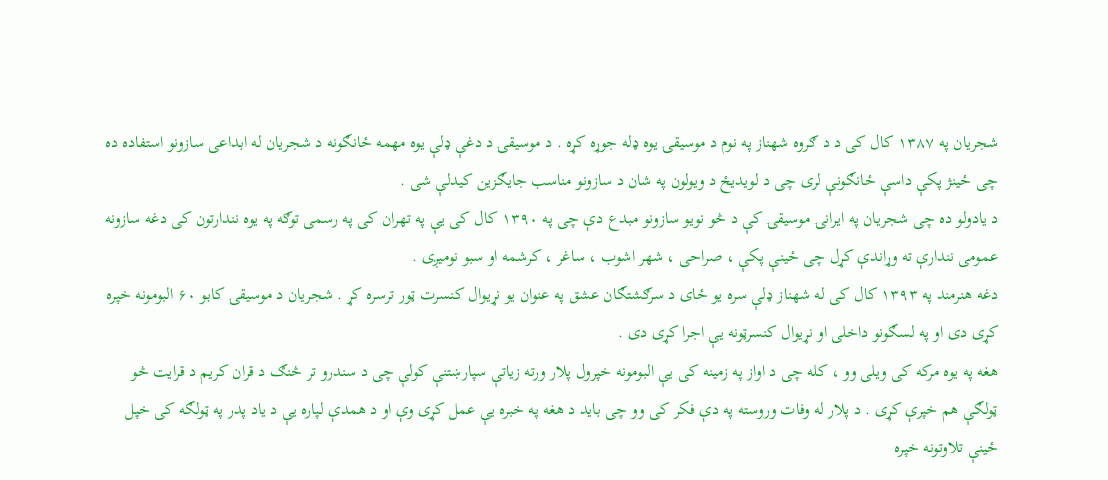شجریان په ۱۳۸۷ کال کی د د ګروه شهناز په نوم د موسیقۍ یوه ډله جوړه کړه . د موسیقۍ د دغې ډلې یوه مهمه ځانګونه د شجریان له ابداعی سازونو استفاده ده چی ځینژ پکې داسې ځانګونې لری چی د لویدیځ د ویولون په شان د سازونو مناسب جایګزین کیدلې شی .
د یادولو ده چی شجریان په ایرانۍ موسیقۍ کې د څو نویو سازونو مبدع دې چی په ۱۳۹۰ کال کی یې په تهران کی په رسمی توګه په یوه نندارتون کی دغه سازونه عمومی نندارې ته وړاندې کړل چی ځینې پکې ، صراحی ، شهر اشوب ، ساغر ، کرشمه او سبو نومیږی .
دغه هنرمند په ۱۳۹۳ کال کی له شهناز ډلې سره یو ځای د سرګشتګان عشق په عنوان یو نړیوال کنسرت ټور ترسره کړ . شجریان د موسیقۍ کابو ۶۰ البومونه خپره کړی دی او په لسګونو داخلی او نړیوال کنسرټونه یې اجرا کړی دی .
هغه په یوه مرکه کی ویلی وو ، کله چی د اواز په زمینه کی یې البومونه خپرول پلار ورته زیاتې سپارښتنې کولې چی د سندرو تر څنګ د قران کریم د قرایت څو ټولګې هم خپرې کړی . د پلار له وفات وروسته په دې فکر کی وو چی باید د هغه په خبره یې عمل کړی وې او د همدې لپاره یې د یاد پدر په ټولګه کی خپل ځینې تلاوتونه خپره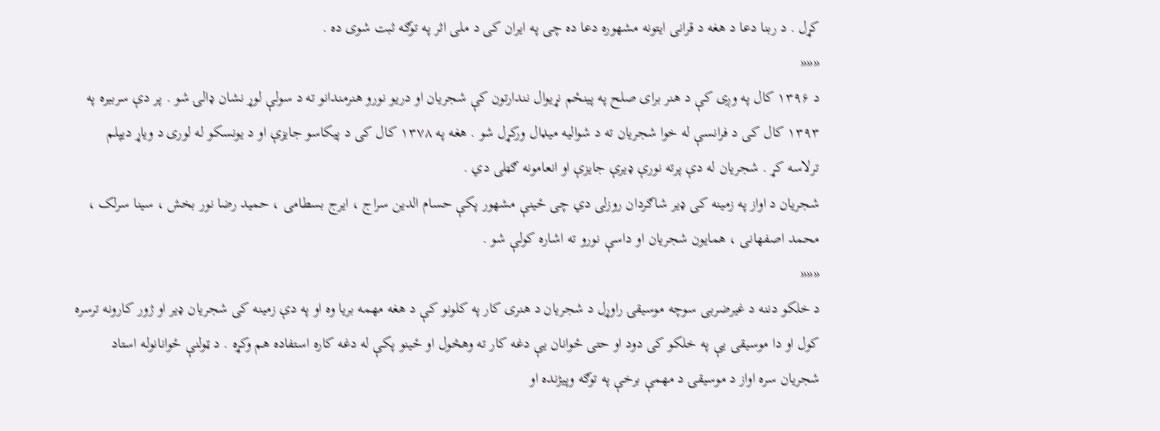کړل . د ربنا دعا د هغه د قرانی ایتونه مشهوره دعا ده چی په ایران کی د ملی اثر په توګه ثبت شوی ده .
«««
د ۱۳۹۶ کال په وږی کې د هنر برای صلح په پینځم نړیوال نندارتون کې شجریان او دریو نورو هنرمندانو ته د سولې لوړ نشان ډالۍ شو . پر دې سربیره په ۱۳۹۳ کال کی د فرانسې له خوا شجریان ته د شوالیه میډال ورکړل شو . هغه په ۱۳۷۸ کال کی د پیکاسو جایزې او د یونسکو له لوری د ویاړ دیپلم ترلاسه کړ . شجریان له دې پرته نورې ډیرې جایزې او انعامونه ګټلی دي .
شجریان د اواز په زمینه کی ډیر شاګردان روزلی دي چی ځینې مشهور پکې حسام الدین سراج ، ایرج بسطامی ، حمید رضا نور بخش ، سینا سرلک ، محمد اصفهانی ، همایون شجریان او داسې نورو ته اشاره کولې شو .
«««
د خلکو دننه د غیرضربی سوچه موسیقۍ راوړل د شجریان د هنری کار په کلونو کې د هغه مهمه بریا وه او په دې زمینه کی شجریان ډیر او ژور کارونه ترسره کول او دا موسیقی یې په خلکو کی دود او حتی ځوانان یې دغه کار ته وهڅول او ځینو پکې له دغه کاره استفاده هم وکړه . د ټولنې ځوانانوله استاد شجریان سره اواز د موسیقۍ د مهمې برخې په توګه وپیژنده او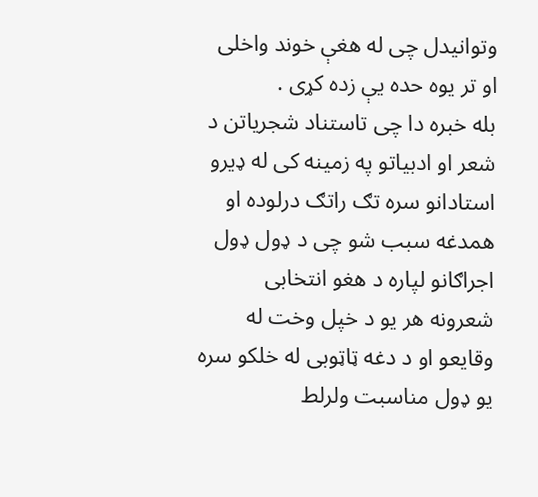وتوانیدل چی له هغې خوند واخلی او تر یوه حده یې زده کړی .
بله خبره دا چی تاستناد شجریاتن د شعر او ادبیاتو په زمینه کی له ډیرو استادانو سره تګ راتګ درلوده او همدغه سبب شو چی د ډول ډول اجراګانو لپاره د هغو انتخابی شعرونه هر یو د خپل وخت له وقایعو او د دغه ټاټوبی له خلکو سره یو ډول مناسبت ولرلط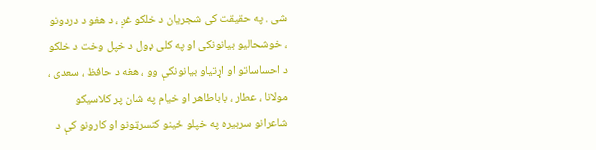شی . په حقیقت کی شجریان د خلکو غږ ، د هغو د دردونو ، خوشحالیو بیانونکی او په کلی ډول د خپل وخت د خلکو د احساساتو او اړتیاو بیانونکې وو ، هغه د حافظ ، سعدی ، مولانا ، عطار ، باباطاهر او خیام په شان پر کلاسیکو شاعرانو سربیره په خپلو ځینو کنسرټونو او کارونو کې د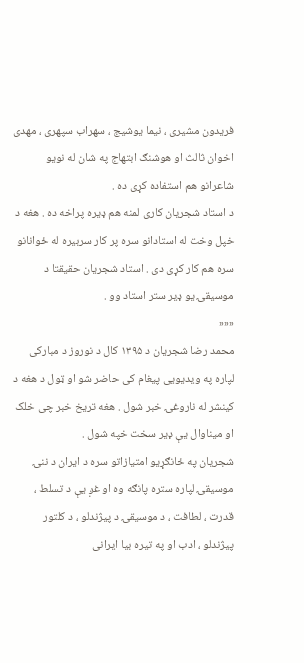فریدون مشیری ، نیما یوشیج ، سهراب سپهری ، مهدی اخوان ثالث او هوشنګ ابتهاج په شان له نویو شاعرانو هم استفاده کړی ده .
د استاد شجریان کاری لمنه هم ډیره پراخه ده . هغه د خپل وخت له استادانو سره پر کار سربیره له ځوانانو سره هم کار کړی دی . استاد شجریان حقیقتا د موسیقۍ یو ډیر ستر استاد وو .
«««
محمد رضا شجریان د ۱۳۹۵ کال د نوروز د مبارکی لپاره په ویدیویی پیغام کی حاضر شو او ټول د هغه د کینشر له ناروغۍ خبر شول . هغه تریخ خبر چی خلک او میناوال یې ډیر سخت خپه شول .
شجریان په ځانګړیو امتیازاتو سره د ایران د ننۍ موسیقۍ لپاره ستره پانګه وه او غږ یې د تسلط ، قدرت ، لطافت ، د موسیقۍ د پیژندلو ، د کلتور پیژندلو ، ادب او په تیره بیا ایرانی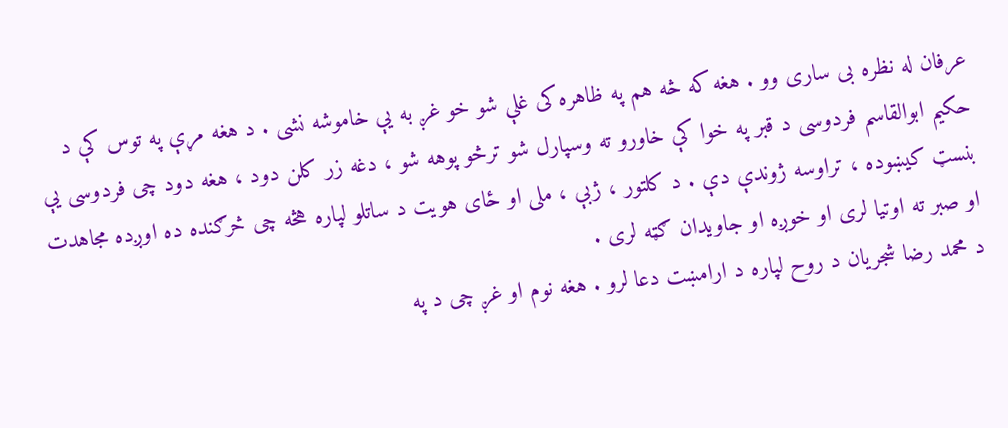عرفان له نظره بی ساری وو . هغه که څه هم په ظاهره کی غلې شو خو غږ به یې خاموشه نشی . د هغه مړې په توس کې د حکیم ابوالقاسم فردوسی د قبر په خوا کې خاورو ته وسپارل شو ترڅو پوهه شو ، دغه زر کلن دود ، هغه دود چی فردوسی یې بنسټ کیښوده ، تراوسه ژوندې دې . د کلتور ، ژبې ، ملی او ځای هویت د ساتلو لپاره هڅه چی څرګنده ده اوږده مجاهدت او صبر ته اوتیا لری او خوږه او جاویدان ګټه لری .
د محمد رضا شجریان د روح لپاره د ارامښت دعا لرو . هغه نوم او غږ چی د په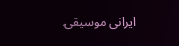ایرانی موسیقۍ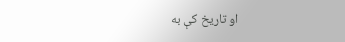او تاریخ کې به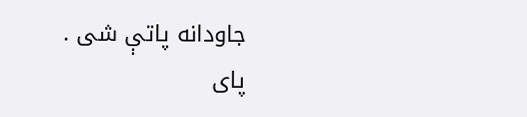جاودانه پاتې شی .
پای